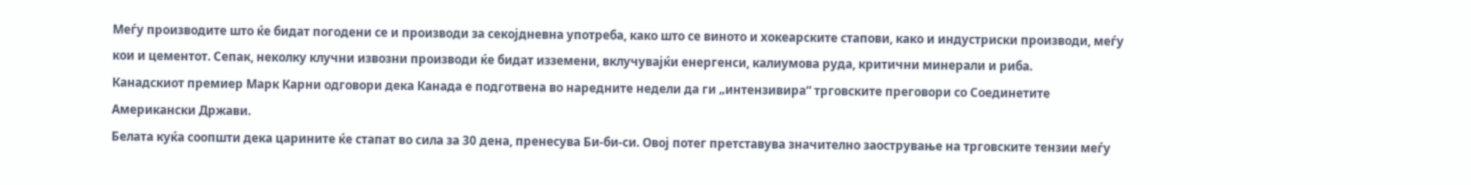Меѓу производите што ќе бидат погодени се и производи за секојдневна употреба, како што се виното и хокеарските стапови, како и индустриски производи, меѓу кои и цементот. Сепак, неколку клучни извозни производи ќе бидат изземени, вклучувајќи енергенси, калиумова руда, критични минерали и риба.
Канадскиот премиер Марк Карни одговори дека Канада е подготвена во наредните недели да ги „интензивира“ трговските преговори со Соединетите Американски Држави.
Белата куќа соопшти дека царините ќе стапат во сила за 30 дена, пренесува Би-би-си. Овој потег претставува значително заострување на трговските тензии меѓу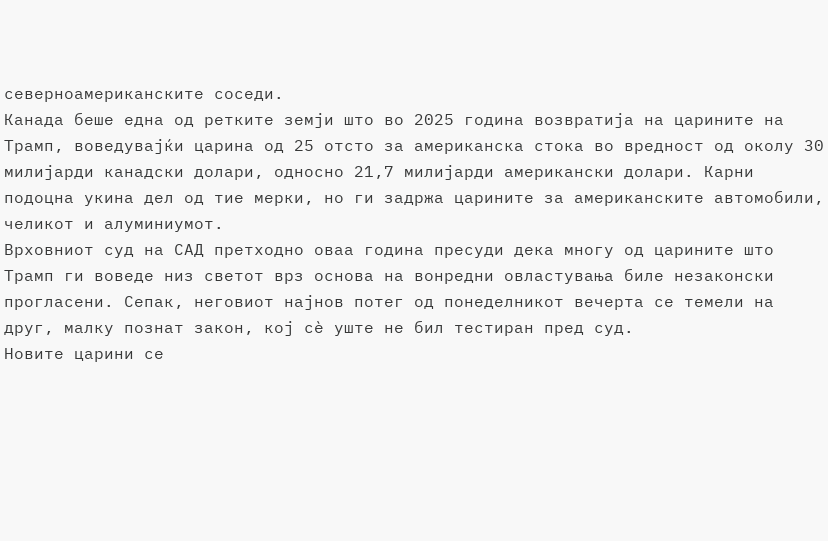северноамериканските соседи.
Канада беше една од ретките земји што во 2025 година возвратија на царините на Трамп, воведувајќи царина од 25 отсто за американска стока во вредност од околу 30 милијарди канадски долари, односно 21,7 милијарди американски долари. Карни подоцна укина дел од тие мерки, но ги задржа царините за американските автомобили, челикот и алуминиумот.
Врховниот суд на САД претходно оваа година пресуди дека многу од царините што Трамп ги воведе низ светот врз основа на вонредни овластувања биле незаконски прогласени. Сепак, неговиот најнов потег од понеделникот вечерта се темели на друг, малку познат закон, кој сè уште не бил тестиран пред суд.
Новите царини се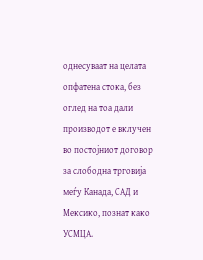однесуваат на целата опфатена стока, без оглед на тоа дали производот е вклучен во постојниот договор за слободна трговија меѓу Канада, САД и Мексико, познат како УСМЦА.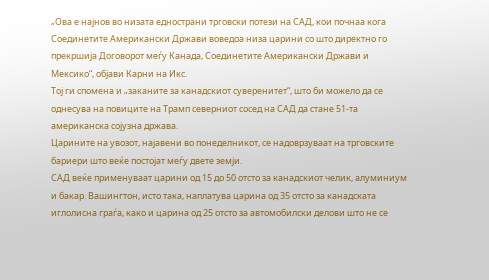„Ова е најнов во низата еднострани трговски потези на САД, кои почнаа кога Соединетите Американски Држави воведоа низа царини со што директно го прекршија Договорот меѓу Канада, Соединетите Американски Држави и Мексико“, објави Карни на Икс.
Тој ги спомена и „заканите за канадскиот суверенитет“, што би можело да се однесува на повиците на Трамп северниот сосед на САД да стане 51-та американска сојузна држава.
Царините на увозот, најавени во понеделникот, се надоврзуваат на трговските бариери што веќе постојат меѓу двете земји.
САД веќе применуваат царини од 15 до 50 отсто за канадскиот челик, алуминиум и бакар. Вашингтон, исто така, наплатува царина од 35 отсто за канадската иглолисна граѓа, како и царина од 25 отсто за автомобилски делови што не се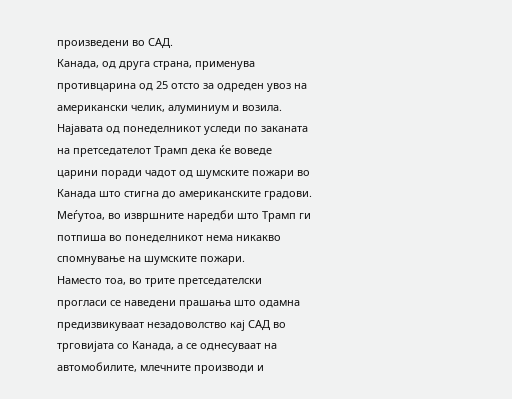произведени во САД.
Канада, од друга страна, применува противцарина од 25 отсто за одреден увоз на американски челик, алуминиум и возила.
Најавата од понеделникот уследи по заканата на претседателот Трамп дека ќе воведе царини поради чадот од шумските пожари во Канада што стигна до американските градови.
Меѓутоа, во извршните наредби што Трамп ги потпиша во понеделникот нема никакво спомнување на шумските пожари.
Наместо тоа, во трите претседателски прогласи се наведени прашања што одамна предизвикуваат незадоволство кај САД во трговијата со Канада, а се однесуваат на автомобилите, млечните производи и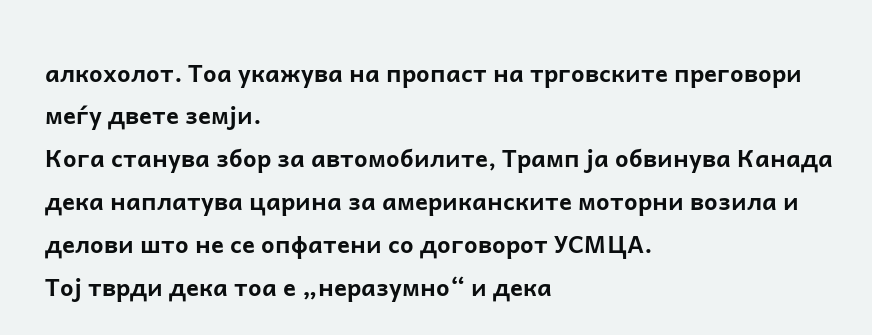алкохолот. Тоа укажува на пропаст на трговските преговори меѓу двете земји.
Кога станува збор за автомобилите, Трамп ја обвинува Канада дека наплатува царина за американските моторни возила и делови што не се опфатени со договорот УСМЦА.
Тој тврди дека тоа е „неразумно“ и дека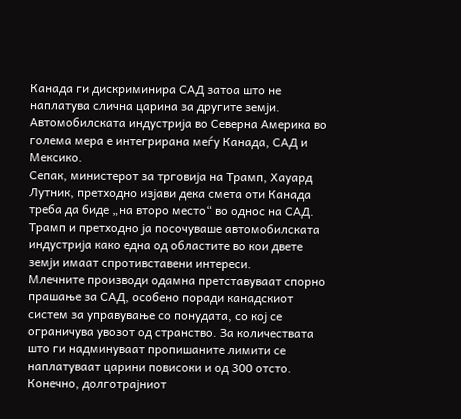Канада ги дискриминира САД затоа што не наплатува слична царина за другите земји.
Автомобилската индустрија во Северна Америка во голема мера е интегрирана меѓу Канада, САД и Мексико.
Сепак, министерот за трговија на Трамп, Хауард Лутник, претходно изјави дека смета оти Канада треба да биде „на второ место“ во однос на САД.
Трамп и претходно ја посочуваше автомобилската индустрија како една од областите во кои двете земји имаат спротивставени интереси.
Млечните производи одамна претставуваат спорно прашање за САД, особено поради канадскиот систем за управување со понудата, со кој се ограничува увозот од странство. За количествата што ги надминуваат пропишаните лимити се наплатуваат царини повисоки и од 300 отсто.
Конечно, долготрајниот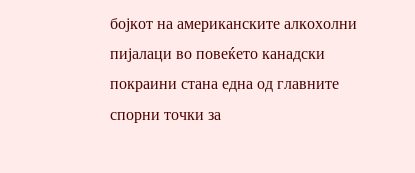бојкот на американските алкохолни пијалаци во повеќето канадски покраини стана една од главните спорни точки за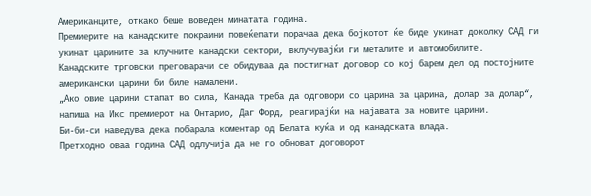Американците, откако беше воведен минатата година.
Премиерите на канадските покраини повеќепати порачаа дека бојкотот ќе биде укинат доколку САД ги укинат царините за клучните канадски сектори, вклучувајќи ги металите и автомобилите.
Канадските трговски преговарачи се обидуваа да постигнат договор со кој барем дел од постојните американски царини би биле намалени.
„Ако овие царини стапат во сила, Канада треба да одговори со царина за царина, долар за долар“, напиша на Икс премиерот на Онтарио, Даг Форд, реагирајќи на најавата за новите царини.
Би-би-си наведува дека побарала коментар од Белата куќа и од канадската влада.
Претходно оваа година САД одлучија да не го обноват договорот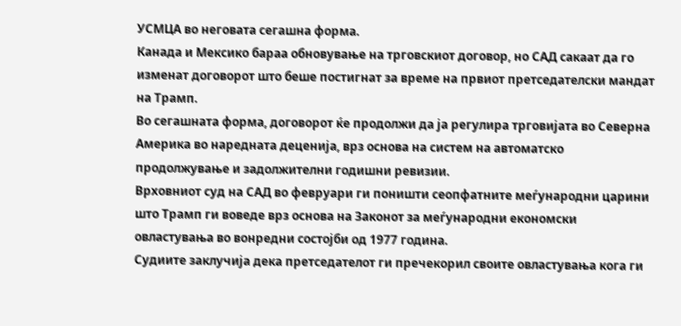УСМЦА во неговата сегашна форма.
Канада и Мексико бараа обновување на трговскиот договор, но САД сакаат да го изменат договорот што беше постигнат за време на првиот претседателски мандат на Трамп.
Во сегашната форма, договорот ќе продолжи да ја регулира трговијата во Северна Америка во наредната деценија, врз основа на систем на автоматско продолжување и задолжителни годишни ревизии.
Врховниот суд на САД во февруари ги поништи сеопфатните меѓународни царини што Трамп ги воведе врз основа на Законот за меѓународни економски овластувања во вонредни состојби од 1977 година.
Судиите заклучија дека претседателот ги пречекорил своите овластувања кога ги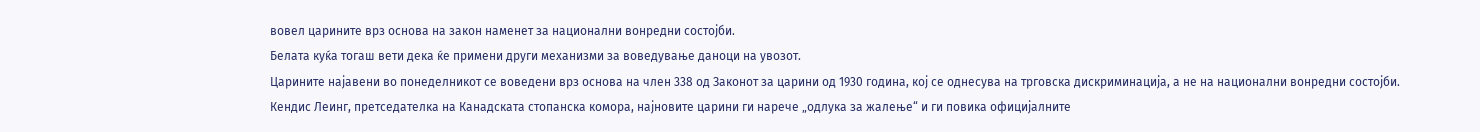вовел царините врз основа на закон наменет за национални вонредни состојби.
Белата куќа тогаш вети дека ќе примени други механизми за воведување даноци на увозот.
Царините најавени во понеделникот се воведени врз основа на член 338 од Законот за царини од 1930 година, кој се однесува на трговска дискриминација, а не на национални вонредни состојби.
Кендис Леинг, претседателка на Канадската стопанска комора, најновите царини ги нарече „одлука за жалење“ и ги повика официјалните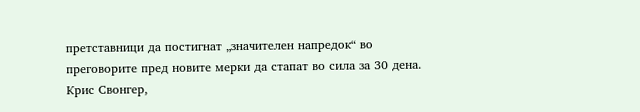претставници да постигнат „значителен напредок“ во преговорите пред новите мерки да стапат во сила за 30 дена.
Крис Свонгер,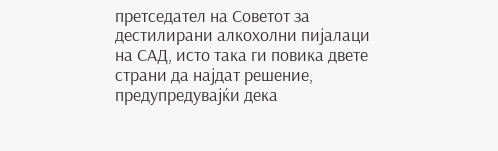претседател на Советот за дестилирани алкохолни пијалаци на САД, исто така ги повика двете страни да најдат решение, предупредувајќи дека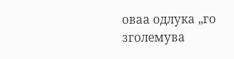оваа одлука „го зголемува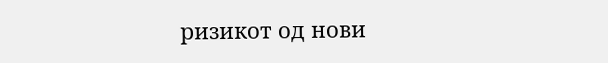ризикот од нови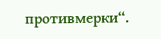противмерки“.